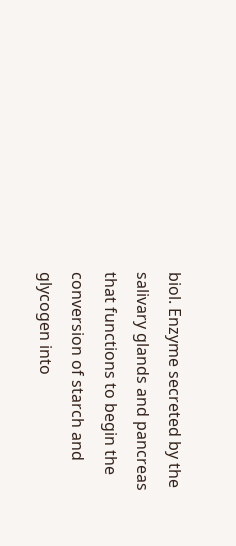biol. Enzyme secreted by the salivary glands and pancreas that functions to begin the conversion of starch and glycogen into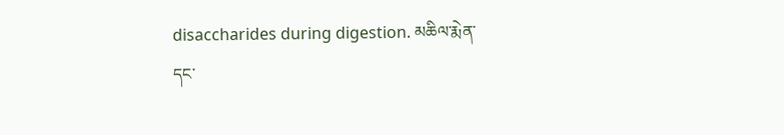disaccharides during digestion. མཆིལ་རྨེན་དང་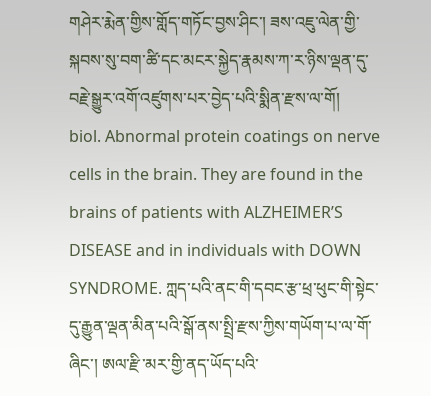གཤེར་རྨེན་གྱིས་གློད་གཏོང་བྱས་ཤིང་། ཟས་འཇུ་ལེན་གྱི་སྐབས་སུ་བག་ཚི་དང་མངར་སྐྱེད་རྣམས་ཀ་ར་ཉིས་ལྡན་དུ་བརྗེ་སྒྱུར་འགོ་འཛུགས་པར་བྱེད་པའི་སྨིན་རྫས་ལ་གོ།
biol. Abnormal protein coatings on nerve cells in the brain. They are found in the brains of patients with ALZHEIMER’S DISEASE and in individuals with DOWN SYNDROME. ཀླད་པའི་ནང་གི་དབང་རྩ་ཕྲ་ཕུང་གི་སྟེང་དུ་རྒྱུན་ལྡན་མིན་པའི་སྒོ་ནས་སྤྲི་རྫས་ཀྱིས་གཡོག་པ་ལ་གོ་ཞིང་། ཨལ་རྫི་མར་གྱི་ནད་ཡོད་པའི་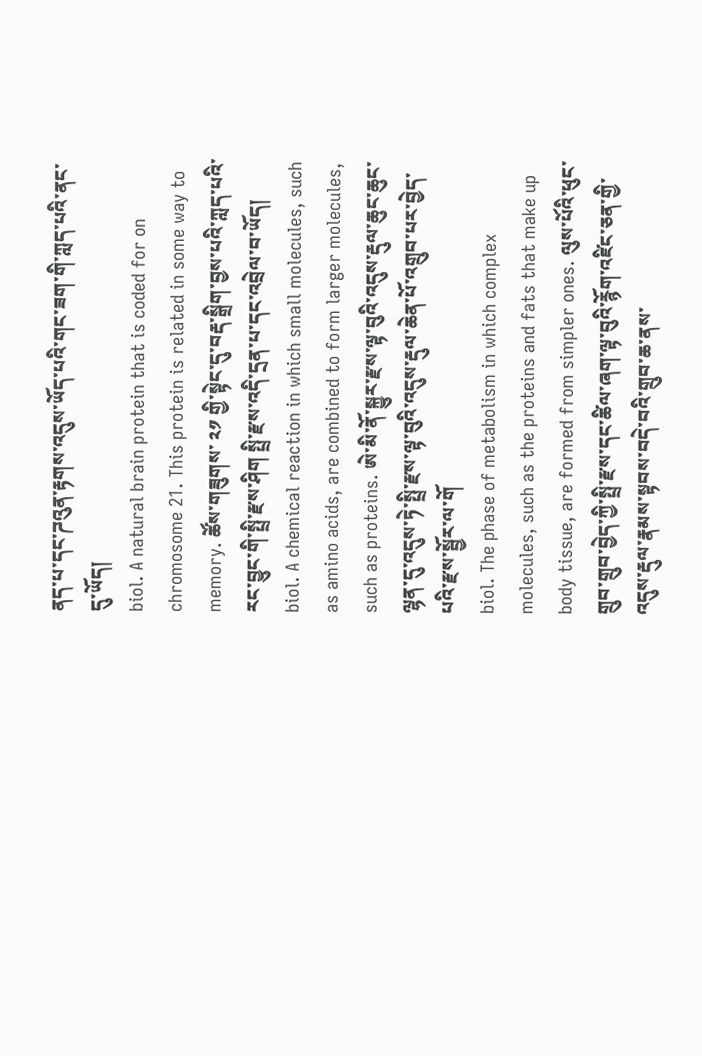ནད་པ་དང་ཌའུན་རྟགས་འདུས་ཡོད་པའི་གང་ཟག་གི་ཀླད་པའི་ནང་དུ་ཡོད།
biol. A natural brain protein that is coded for on chromosome 21. This protein is related in some way to memory. ཚོས་གཟུགས་ ༢༡ གྱི་སྟེང་དུ་བརྡ་སྒྲིག་བྱས་པའི་ཀླད་པའི་རང་བྱུང་གི་སྤྲི་རྫས་ཤིག སྤྲི་རྫས་འདི་དྲན་པ་དང་འབྲེལ་བ་ཡོད།
biol. A chemical reaction in which small molecules, such as amino acids, are combined to form larger molecules, such as proteins. ཨེ་མི་ནོ་སྐྱུར་རྫས་ལྟ་བུའི་འདུས་རྡུལ་ཆུང་ཆུང་ལྷན་དུ་འདུས་ཏེ་སྤྲི་རྫས་ལྟ་བུའི་འདུས་རྡུལ་ཆེན་པོ་འགྲུབ་པར་བྱེད་པའི་རྫས་སྦྱོར་ལ་གོ
biol. The phase of metabolism in which complex molecules, such as the proteins and fats that make up body tissue, are formed from simpler ones. ལུས་པོའི་ཕུང་གྲུབ་གྲུབ་བྱེད་ཀྱི་སྤྲི་རྫས་དང་ཚིལ་ཞག་ལྟ་བུའི་རྙོག་འཛིང་ཅན་གྱི་འདུས་རྡུལ་རྣམས་སྟབས་བདེ་བའི་གྲུབ་ཆ་ནས་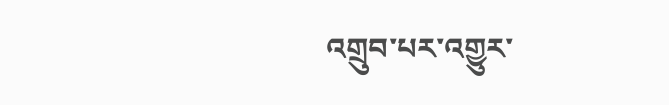འགྲུབ་པར་འགྱུར་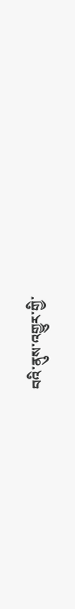བའི་ནུས་འགྱུར་གྱི་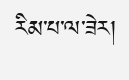རིམ་པ་ལ་ཟེར།